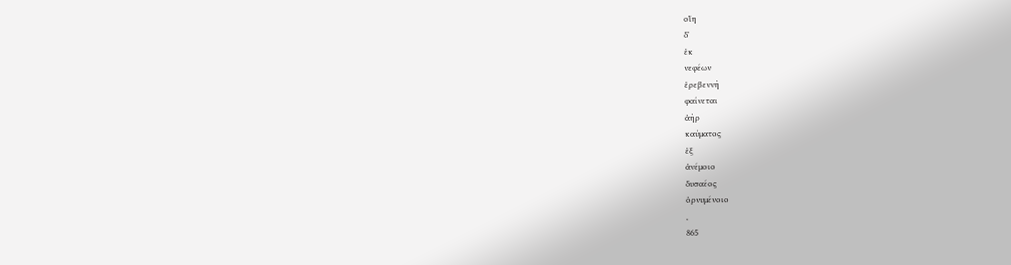οἵη
δʼ
ἐκ
νεφέων
ἐρεβεννὴ
φαίνεται
ἀὴρ
καύματος
ἐξ
ἀνέμοιο
δυσαέος
ὀρνυμένοιο
,
865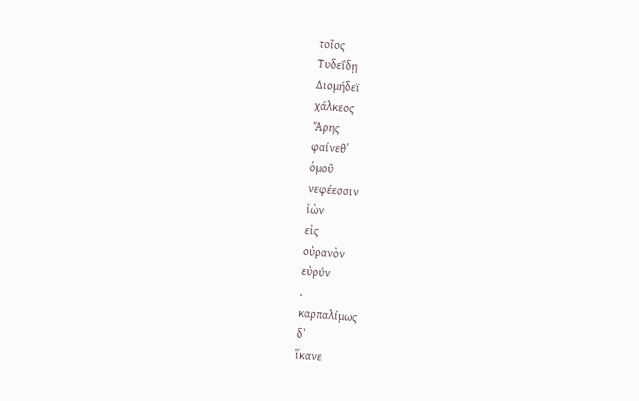τοῖος
Τυδεΐδῃ
Διομήδεϊ
χάλκεος
Ἄρης
φαίνεθʼ
ὁμοῦ
νεφέεσσιν
ἰὼν
εἰς
οὐρανὸν
εὐρύν
.
καρπαλίμως
δʼ
ἵκανε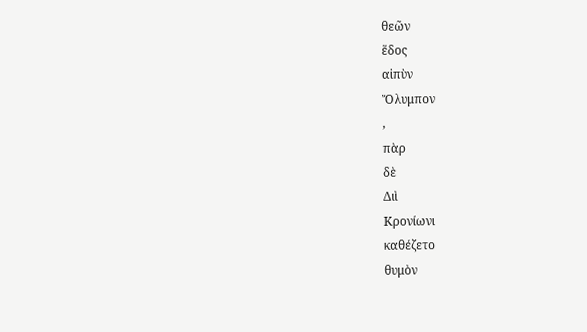θεῶν
ἕδος
αἰπὺν
Ὄλυμπον
,
πὰρ
δὲ
Διὶ
Κρονίωνι
καθέζετο
θυμὸν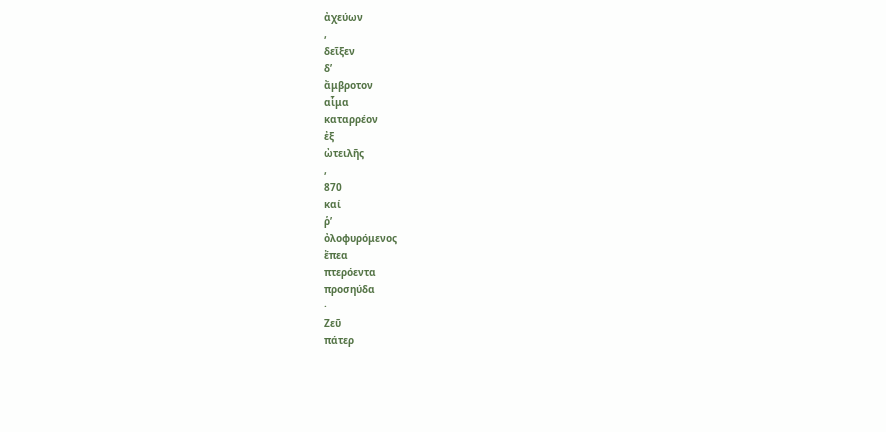ἀχεύων
,
δεῖξεν
δʼ
ἄμβροτον
αἷμα
καταρρέον
ἐξ
ὠτειλῆς
,
870
καί
ῥʼ
ὀλοφυρόμενος
ἔπεα
πτερόεντα
προσηύδα
·
Ζεῦ
πάτερ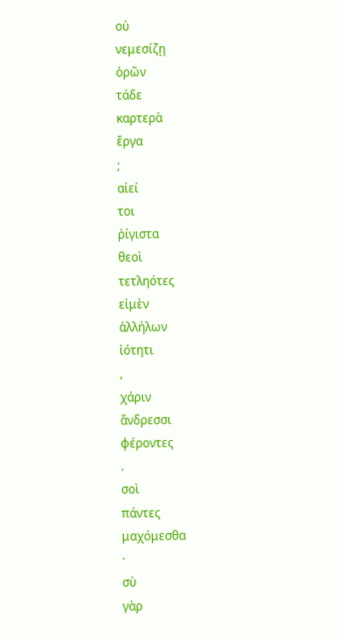οὐ
νεμεσίζῃ
ὁρῶν
τάδε
καρτερὰ
ἔργα
;
αἰεί
τοι
ῥίγιστα
θεοὶ
τετληότες
εἰμὲν
ἀλλήλων
ἰότητι
,
χάριν
ἄνδρεσσι
φέροντες
.
σοὶ
πάντες
μαχόμεσθα
·
σὺ
γὰρ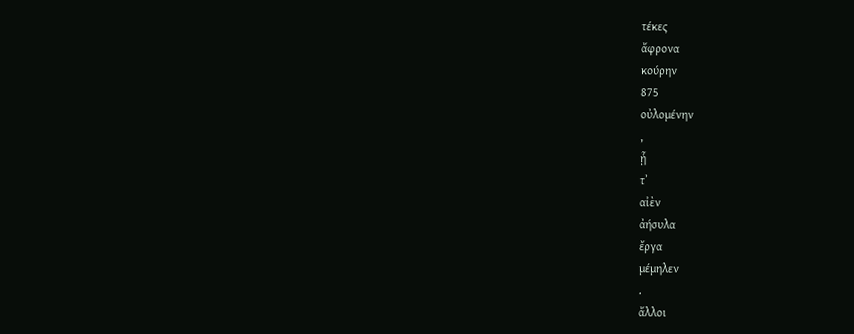τέκες
ἄφρονα
κούρην
875
οὐλομένην
,
ᾗ
τʼ
αἰὲν
ἀήσυλα
ἔργα
μέμηλεν
.
ἄλλοι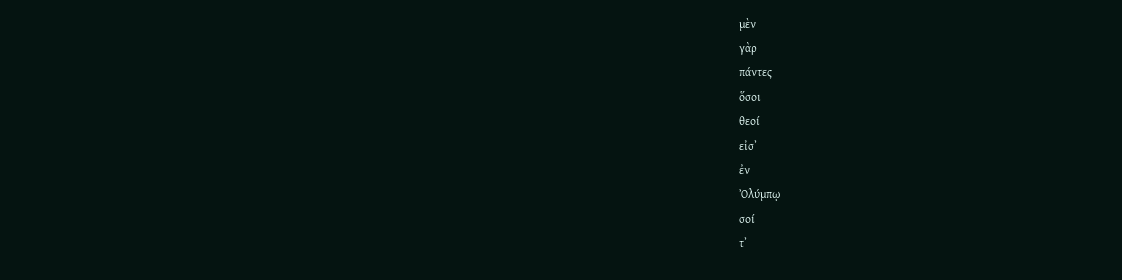μὲν
γὰρ
πάντες
ὅσοι
θεοί
εἰσʼ
ἐν
Ὀλύμπῳ
σοί
τʼ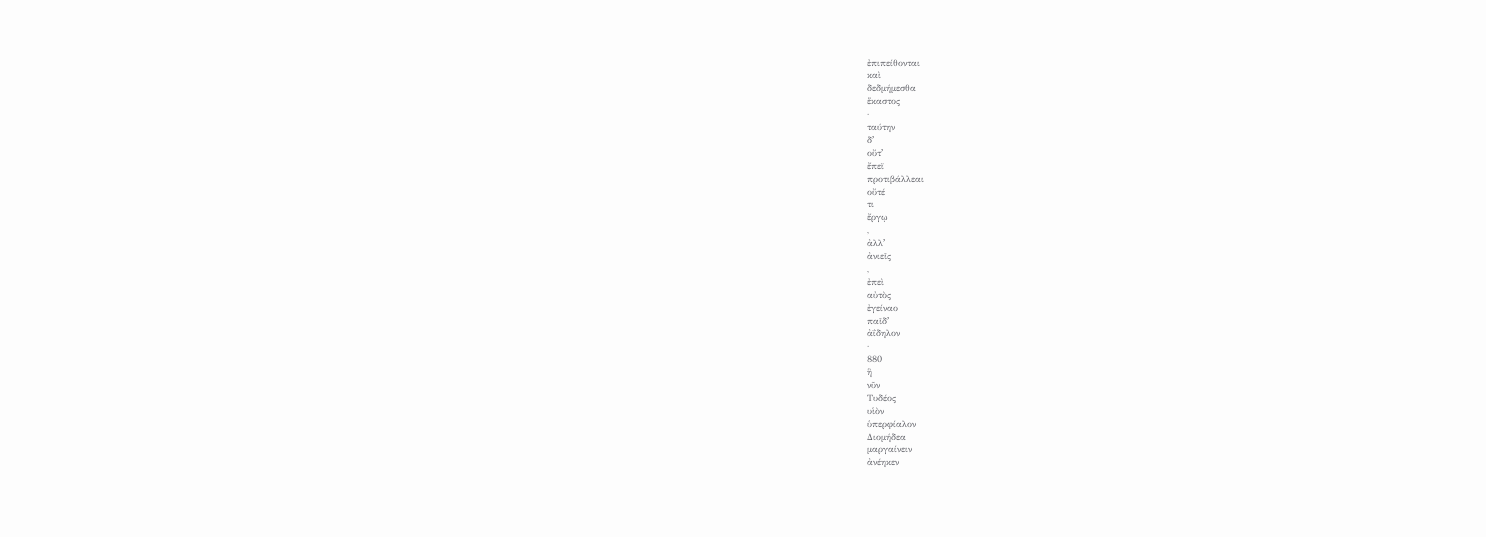ἐπιπείθονται
καὶ
δεδμήμεσθα
ἕκαστος
·
ταύτην
δʼ
οὔτʼ
ἔπεϊ
προτιβάλλεαι
οὔτέ
τι
ἔργῳ
,
ἀλλʼ
ἀνιεῖς
,
ἐπεὶ
αὐτὸς
ἐγείναο
παῖδʼ
ἀΐδηλον
·
880
ἣ
νῦν
Τυδέος
υἱὸν
ὑπερφίαλον
Διομήδεα
μαργαίνειν
ἀνέηκεν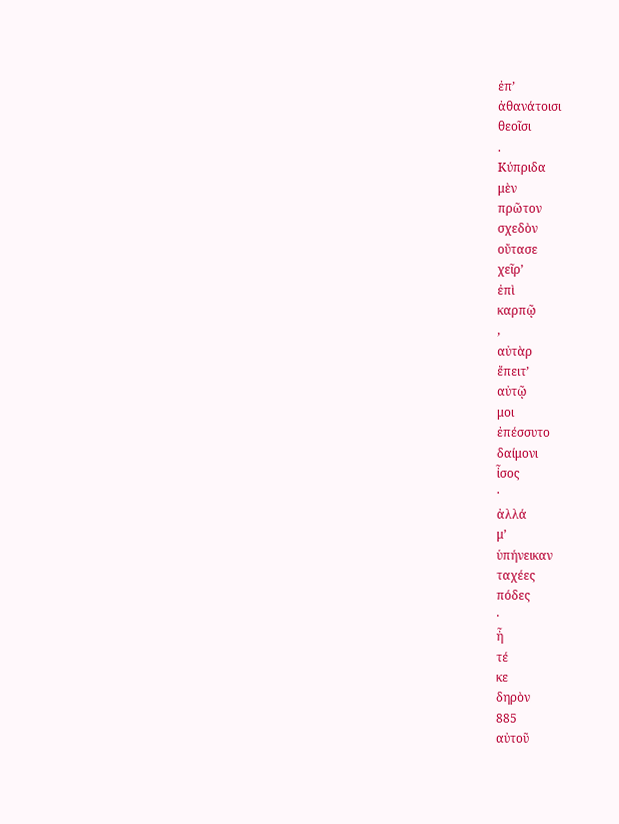ἐπʼ
ἀθανάτοισι
θεοῖσι
.
Κύπριδα
μὲν
πρῶτον
σχεδὸν
οὔτασε
χεῖρʼ
ἐπὶ
καρπῷ
,
αὐτὰρ
ἔπειτʼ
αὐτῷ
μοι
ἐπέσσυτο
δαίμονι
ἶσος
·
ἀλλά
μʼ
ὑπήνεικαν
ταχέες
πόδες
·
ἦ
τέ
κε
δηρὸν
885
αὐτοῦ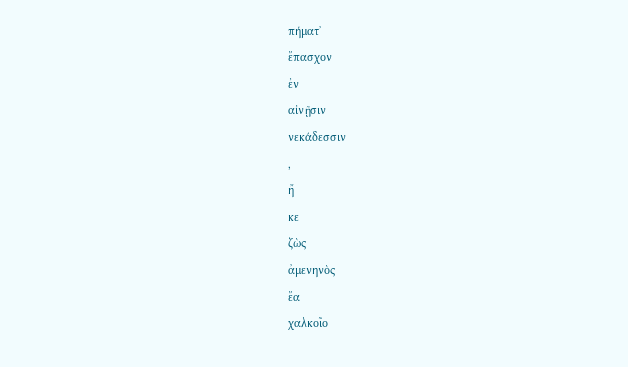πήματʼ
ἔπασχον
ἐν
αἰνῇσιν
νεκάδεσσιν
,
ἤ
κε
ζὼς
ἀμενηνὸς
ἔα
χαλκοῖο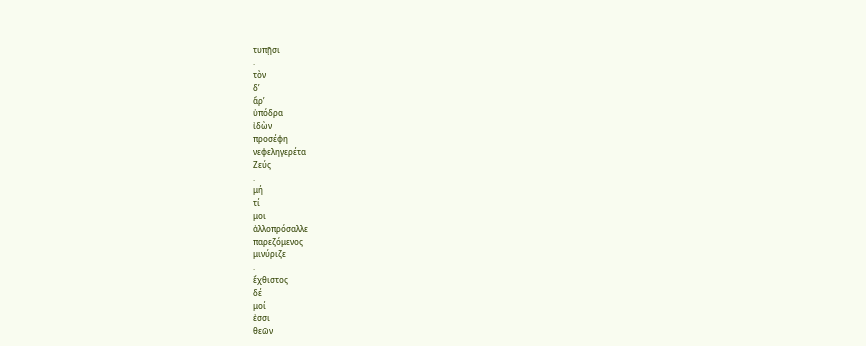τυπῇσι
.
τὸν
δʼ
ἄρʼ
ὑπόδρα
ἰδὼν
προσέφη
νεφεληγερέτα
Ζεύς
.
μή
τί
μοι
ἀλλοπρόσαλλε
παρεζόμενος
μινύριζε
.
ἔχθιστος
δέ
μοί
ἐσσι
θεῶν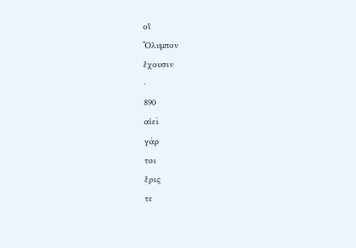οἳ
Ὄλυμπον
ἔχουσιν
·
890
αἰεὶ
γάρ
τοι
ἔρις
τε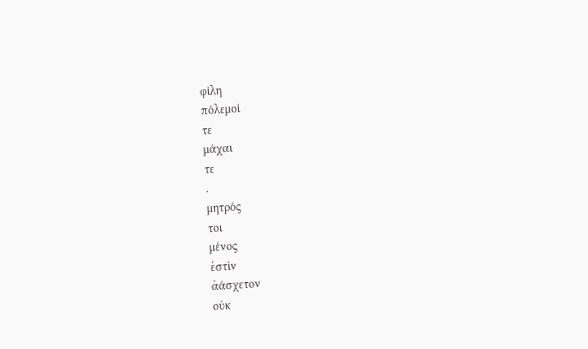φίλη
πόλεμοί
τε
μάχαι
τε
.
μητρός
τοι
μένος
ἐστὶν
ἀάσχετον
οὐκ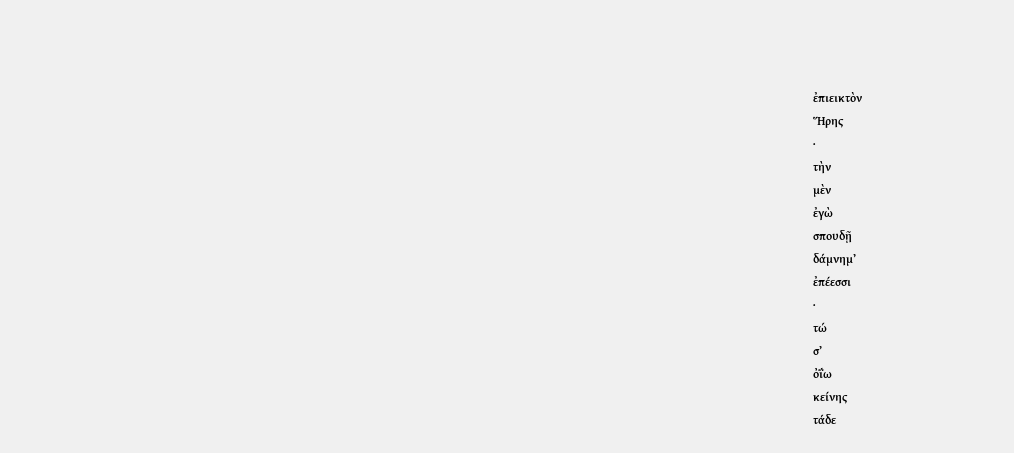ἐπιεικτὸν
Ἥρης
·
τὴν
μὲν
ἐγὼ
σπουδῇ
δάμνημʼ
ἐπέεσσι
·
τώ
σʼ
ὀΐω
κείνης
τάδε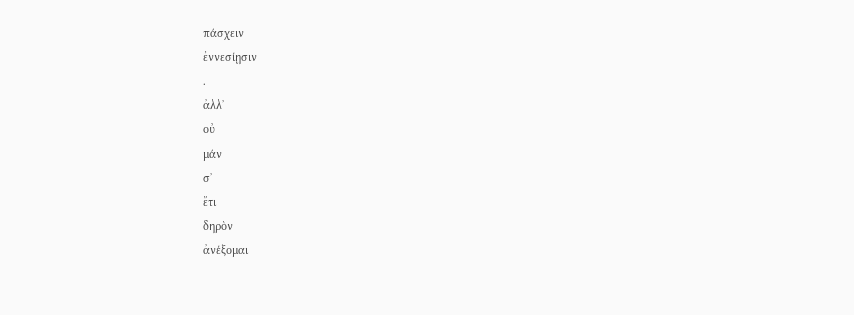πάσχειν
ἐννεσίῃσιν
.
ἀλλʼ
οὐ
μάν
σʼ
ἔτι
δηρὸν
ἀνέξομαι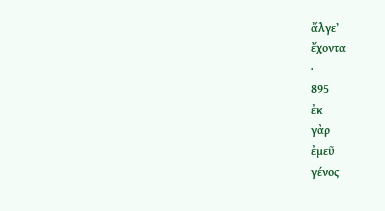ἄλγεʼ
ἔχοντα
·
895
ἐκ
γὰρ
ἐμεῦ
γένος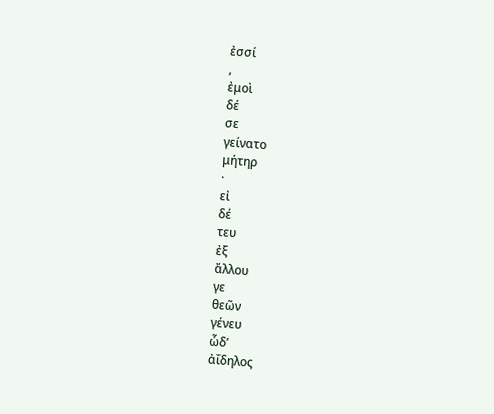ἐσσί
,
ἐμοὶ
δέ
σε
γείνατο
μήτηρ
·
εἰ
δέ
τευ
ἐξ
ἄλλου
γε
θεῶν
γένευ
ὧδʼ
ἀΐδηλος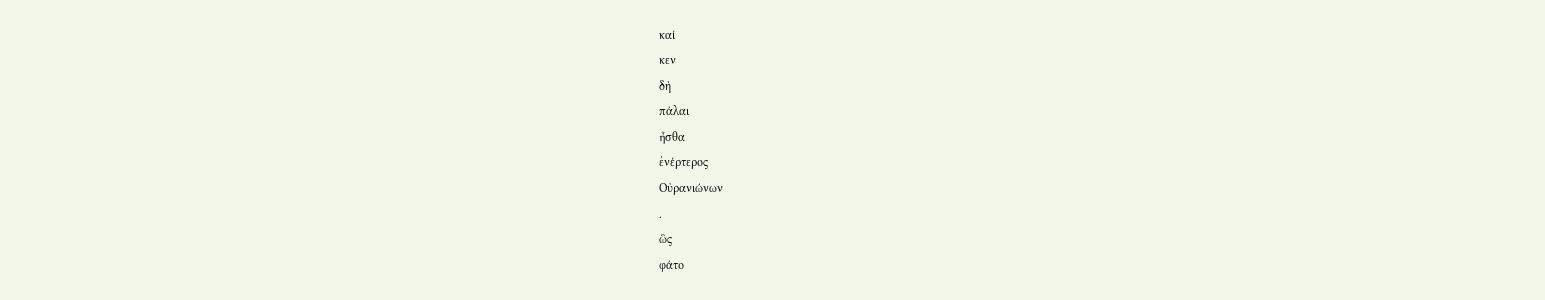καί
κεν
δὴ
πάλαι
ἦσθα
ἐνέρτερος
Οὐρανιώνων
.
ὣς
φάτο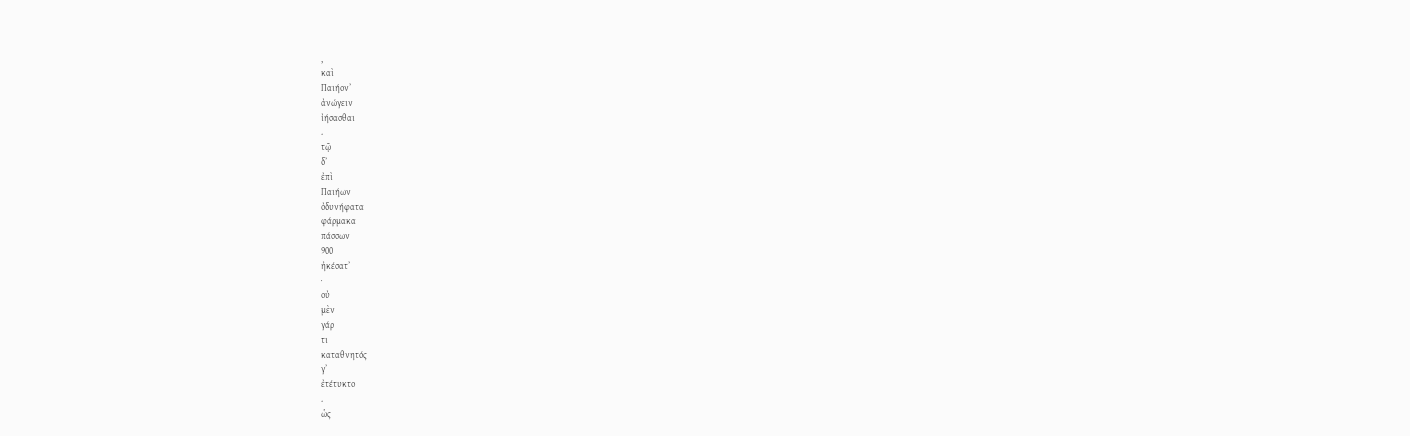,
καὶ
Παιήονʼ
ἀνώγειν
ἰήσασθαι
.
τῷ
δʼ
ἐπὶ
Παιήων
ὀδυνήφατα
φάρμακα
πάσσων
900
ἠκέσατʼ
·
οὐ
μὲν
γάρ
τι
καταθνητός
γʼ
ἐτέτυκτο
.
ὡς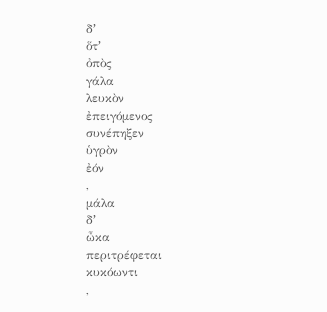δʼ
ὅτʼ
ὀπὸς
γάλα
λευκὸν
ἐπειγόμενος
συνέπηξεν
ὑγρὸν
ἐόν
,
μάλα
δʼ
ὦκα
περιτρέφεται
κυκόωντι
,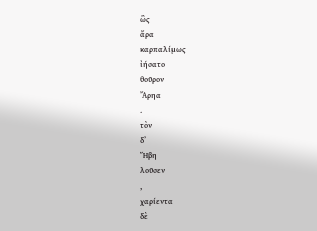ὣς
ἄρα
καρπαλίμως
ἰήσατο
θοῦρον
Ἄρηα
.
τὸν
δʼ
Ἥβη
λοῦσεν
,
χαρίεντα
δὲ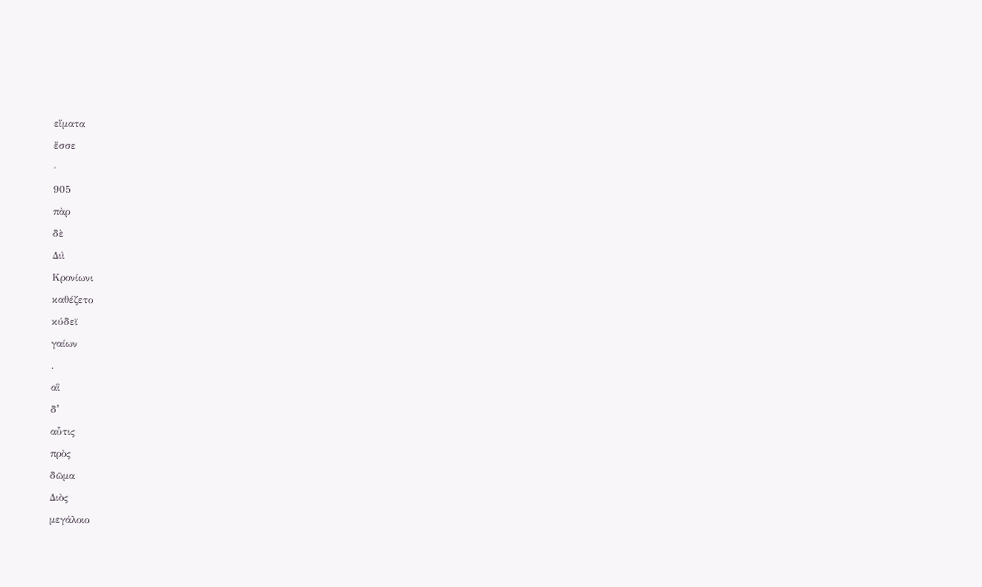εἵματα
ἕσσε
·
905
πὰρ
δὲ
Διὶ
Κρονίωνι
καθέζετο
κύδεϊ
γαίων
.
αἳ
δʼ
αὖτις
πρὸς
δῶμα
Διὸς
μεγάλοιο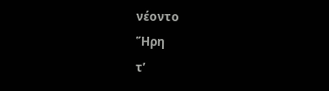νέοντο
Ἥρη
τʼ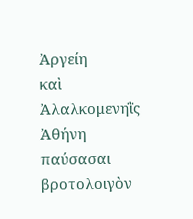Ἀργείη
καὶ
Ἀλαλκομενηῒς
Ἀθήνη
παύσασαι
βροτολοιγὸν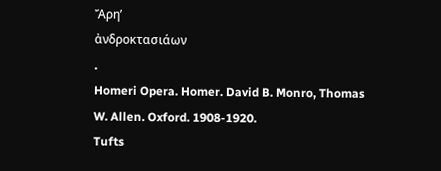Ἄρηʼ
ἀνδροκτασιάων
.
Homeri Opera. Homer. David B. Monro, Thomas W. Allen. Oxford. 1908-1920.
Tufts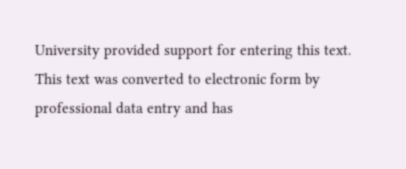University provided support for entering this text.
This text was converted to electronic form by professional data entry and has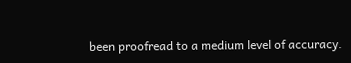been proofread to a medium level of accuracy.